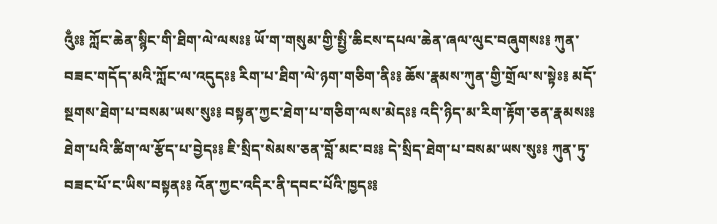འུྃཿ༔ ཀློང་ཆེན་སྙིང་གི་ཐིག་ལེ་ལསཿ༔ ཡོ་ག་གསུམ་གྱི་སྤྱི་ཆིངས་དཔལ་ཆེན་ཞལ་ལུང་བཞུགསཿ༔ ཀུན་བཟང་གདོད་མའི་ཀློང་ལ་འདུདཿ༔ རིག་པ་ཐིག་ལེ་ཉག་གཅིག་ནིཿ༔ ཆོས་རྣམས་ཀུན་གྱི་གྲོལ་ས་སྟེཿ༔ མདོ་སྔགས་ཐེག་པ་བསམ་ཡས་སུཿ༔ བསྟན་ཀྱང་ཐེག་པ་གཅིག་ལས་མེདཿ༔ འདི་ཉིད་མ་རིག་རྟོག་ཅན་རྣམསཿ༔ ཐེག་པའི་ཚིག་ལ་རྩོད་པ་བྱེདཿ༔ ཇི་སྲིད་སེམས་ཅན་བློ་མང་བཿ༔ དེ་སྲིད་ཐེག་པ་བསམ་ཡས་སུཿ༔ ཀུན་ཏུ་བཟང་པོ་ང་ཡིས་བསྟནཿ༔ འོན་ཀྱང་འདིར་ནི་དབང་པོའི་ཁྱདཿ༔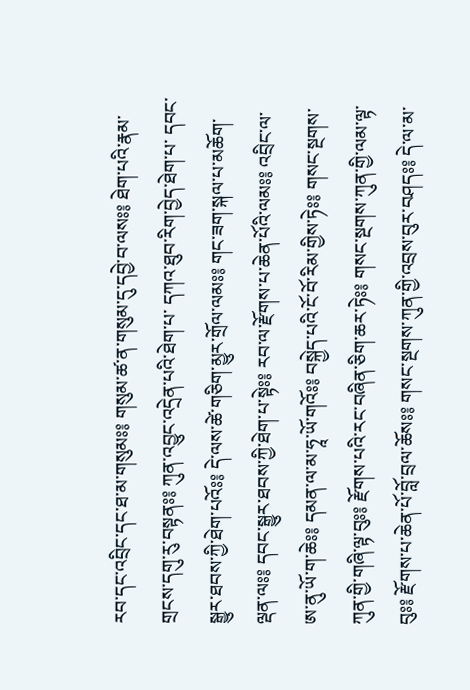རབ་དང་འབྲིང་དང་ཐ་མ་གསུམཿ༔ གསུམ་ཚ་ན་གསུམ་དུ་དབྱེ་བ་ལསཿ༔ ཐེག་པའི་རྣམ་གྲངས་དགུ་རུ་བསྟནཿ༔ ཀུན་འབྱུང་འདྲེན་པའི་ཐེག་པ་ དཀའ་ཐུབ་རིག་བྱེད་ཐེག་པ་ དབང་སྒྱུར་ཐབས་ཀྱི་ཐེག་པའོཿ༔ དེ་ལས་ཚེ་གཅིག་མྱུར་གྲོལ་ལམཿ༔ གང་ཟག་སྐལ་པ་མཆོག་ལྡན་ལཿ༔ དབང་སྒྱུར་ཐབས་ཀྱི་ཐེག་པ་སྟེཿ༔ རབ་ལ་རྫོགས་པ་ཆེན་པོའི་ལམཿ༔ འབྲིང་ལ་ཨ་ནུ་ཡོ་ག་ཆེཿ༔ དམན་ལ་མ་ཧཱ་ཡོ་གའོཿ༔ བསྐྱེད་པའི་ངོ་བོ་རིམ་གྱིས་ཏེཿ༔ གསང་སྔགས་ཀུན་གྱི་གཞི་ལྟ་བུཿ༔ རྫོགས་པའི་རང་བཞིན་ཅིག་ཆར་ཏེཿ༔ གསང་སྔགས་ཀུན་གྱི་ལམ་ལྟ་བུཿ༔ རྫོགས་པ་ཆེན་པོ་བློ་བྲལ་ཆོསཿ༔ གསང་སྔགས་ཀུན་གྱི་འབྲས་བུར་བཤདཿ༔ དེ་ལ་མ་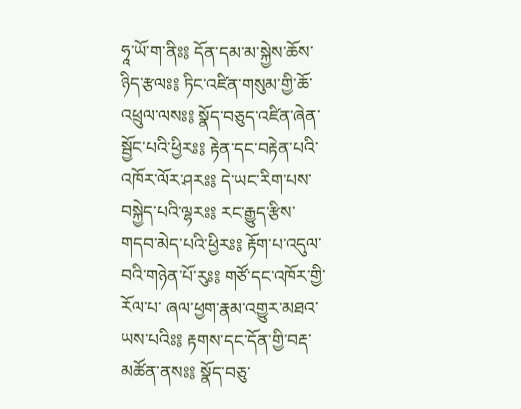ཧཱ་ཡོ་ག་ནིཿ༔ དོན་དམ་མ་སྐྱེས་ཆོས་ཉིད་རྩལཿ༔ ཏིང་འཛིན་གསུམ་གྱི་ཆོ་འཕྲུལ་ལསཿ༔ སྣོད་བཅུད་འཛིན་ཞེན་སྦྱོང་པའི་ཕྱིརཿ༔ རྟེན་དང་བརྟེན་པའི་འཁོར་ལོར་ཤརཿ༔ དེ་ཡང་རིག་པས་བསྐྱེད་པའི་ལྷརཿ༔ རང་རྒྱུད་རྩིས་གདབ་མེད་པའི་ཕྱིརཿ༔ རྟོག་པ་འདུལ་བའི་གཉེན་པོ་རུཿ༔ གཙོ་དང་འཁོར་གྱི་རོལ་པ་ ཞལ་ཕྱག་རྣམ་འགྱུར་མཐའ་ཡས་པའིཿ༔ རྟགས་དང་དོན་གྱི་བརྡ་མཚོན་ནསཿ༔ སྣོད་བཅུ་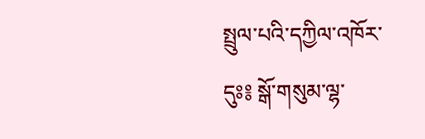སྤྲུལ་པའི་དཀྱིལ་འཁོར་དུཿ༔ སྒོ་གསུམ་ལྷ་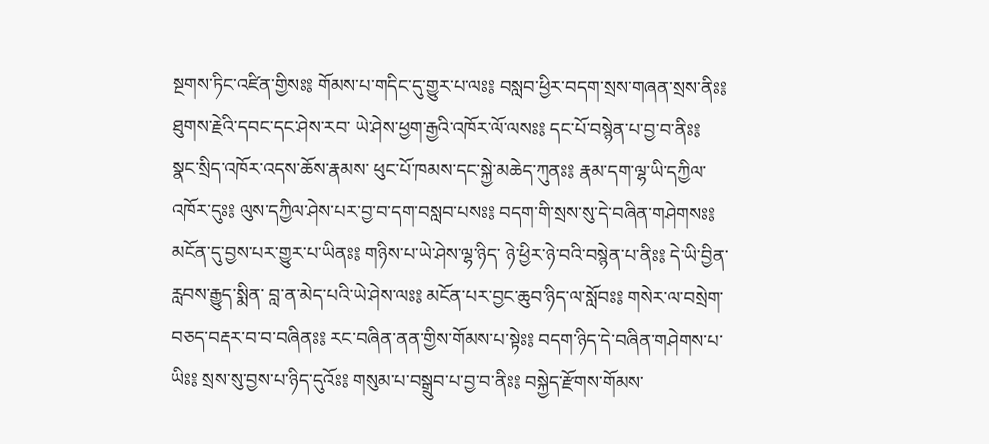སྔགས་ཏིང་འཛིན་གྱིསཿ༔ གོམས་པ་གདིང་དུ་གྱུར་པ་ལཿ༔ བསླབ་ཕྱིར་བདག་སྲས་གཞན་སྲས་ནིཿ༔ ཐུགས་རྗེའི་དབང་དང་ཤེས་རབ་ ཡེ་ཤེས་ཕྱག་རྒྱའི་འཁོར་ལོ་ལསཿ༔ དང་པོ་བསྙེན་པ་བྱ་བ་ནིཿ༔ སྣང་སྲིད་འཁོར་འདས་ཆོས་རྣམས་ ཕུང་པོ་ཁམས་དང་སྐྱེ་མཆེད་ཀུནཿ༔ རྣམ་དག་ལྷ་ཡི་དཀྱིལ་འཁོར་དུཿ༔ ལུས་དཀྱིལ་ཤེས་པར་བྱ་བ་དག་བསླབ་པསཿ༔ བདག་གི་སྲས་སུ་དེ་བཞིན་གཤེགསཿ༔ མངོན་དུ་བྱས་པར་གྱུར་པ་ཡིནཿ༔ གཉིས་པ་ཡེ་ཤེས་ལྷ་ཉིད་ ཉེ་ཕྱིར་ཉེ་བའི་བསྙེན་པ་ནིཿ༔ དེ་ཡི་བྱིན་རླབས་རྒྱུད་སྨིན་ བླ་ན་མེད་པའི་ཡེ་ཤེས་ལཿ༔ མངོན་པར་བྱང་ཆུབ་ཉིད་ལ་སློབཿ༔ གསེར་ལ་བསྲེག་བཅད་བརྡར་བ་བ་བཞིནཿ༔ རང་བཞིན་ནན་གྱིས་གོམས་པ་སྟེཿ༔ བདག་ཉིད་དེ་བཞིན་གཤེགས་པ་ཡིཿ༔ སྲས་སུ་བྱས་པ་ཉིད་དུའོཿ༔ གསུམ་པ་བསྒྲུབ་པ་བྱ་བ་ནིཿ༔ བསྐྱེད་རྫོགས་གོམས་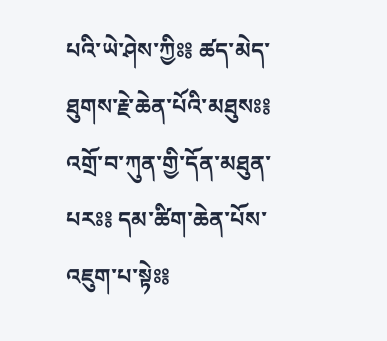པའི་ཡེ་ཤེས་ཀྱིཿ༔ ཚད་མེད་ཐུགས་རྗེ་ཆེན་པོའི་མཐུསཿ༔ འགྲོ་བ་ཀུན་གྱི་དོན་མཐུན་པརཿ༔ དམ་ཚིག་ཆེན་པོས་འཇུག་པ་སྟེཿ༔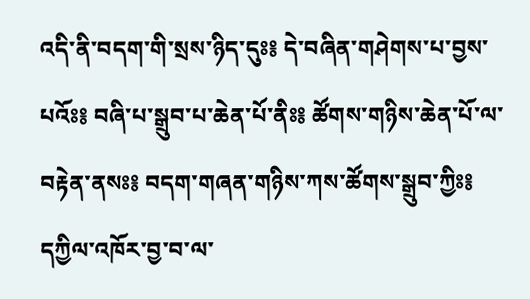འདི་ནི་བདག་གི་སྲས་ཉིད་དུཿ༔ དེ་བཞིན་གཤེགས་པ་བྱས་པའོཿ༔ བཞི་པ་སྒྲུབ་པ་ཆེན་པོ་ནིཿ༔ ཚོགས་གཉིས་ཆེན་པོ་ལ་བརྟེན་ནསཿ༔ བདག་གཞན་གཉིས་ཀས་ཚོགས་སྒྲུབ་ཀྱིཿ༔ དཀྱིལ་འཁོར་བྱ་བ་ལ་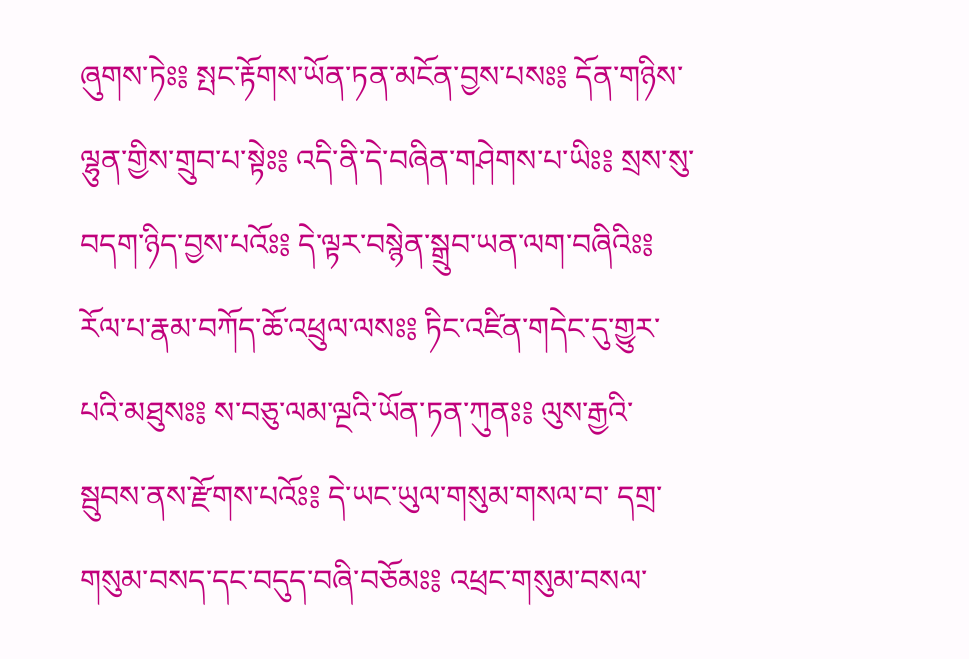ཞུགས་ཏེཿ༔ སྤང་རྟོགས་ཡོན་ཏན་མངོན་བྱས་པསཿ༔ དོན་གཉིས་ལྷུན་གྱིས་གྲུབ་པ་སྟེཿ༔ འདི་ནི་དེ་བཞིན་གཤེགས་པ་ཡིཿ༔ སྲས་སུ་བདག་ཉིད་བྱས་པའོཿ༔ དེ་ལྟར་བསྙེན་སྒྲུབ་ཡན་ལག་བཞིའིཿ༔ རོལ་པ་རྣམ་བཀོད་ཆོ་འཕྲུལ་ལསཿ༔ ཏིང་འཛིན་གདེང་དུ་གྱུར་པའི་མཐུསཿ༔ ས་བཅུ་ལམ་ལྔའི་ཡོན་ཏན་ཀུནཿ༔ ལུས་རྒྱའི་སྦུབས་ནས་རྫོགས་པའོཿ༔ དེ་ཡང་ཡུལ་གསུམ་གསལ་བ་ དགྲ་གསུམ་བསད་དང་བདུད་བཞི་བཅོམཿ༔ འཕྲང་གསུམ་བསལ་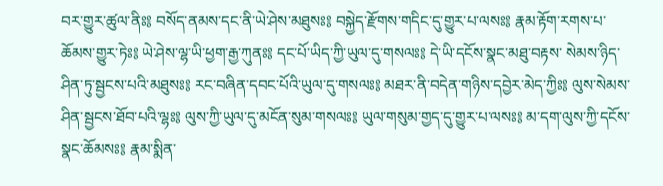བར་གྱུར་ཚུལ་ནིཿ༔ བསོད་ནམས་དང་ནི་ཡེ་ཤེས་མཐུསཿ༔ བསྐྱེད་རྫོགས་གདིང་དུ་གྱུར་པ་ལསཿ༔ རྣམ་རྟོག་རགས་པ་ཆོམས་གྱུར་ཏེཿ༔ ཡེ་ཤེས་ལྷ་ཡི་ཕྱག་རྒྱ་ཀུནཿ༔ དང་པོ་ཡིད་ཀྱི་ཡུལ་དུ་གསལཿ༔ དེ་ཡི་དངོས་སྣང་མཐུ་བརྟས་ སེམས་ཉིད་ཤིན་ཏུ་སྦྱངས་པའི་མཐུསཿ༔ རང་བཞིན་དབང་པོའི་ཡུལ་དུ་གསལཿ༔ མཐར་ནི་བདེན་གཉིས་དབྱེར་མེད་ཀྱིཿ༔ ལུས་སེམས་ཤིན་སྦྱངས་ཐོབ་པའི་ལྷཿ༔ ལུས་ཀྱི་ཡུལ་དུ་མངོན་སུམ་གསལཿ༔ ཡུལ་གསུམ་གྱད་དུ་གྱུར་པ་ལསཿ༔ མ་དག་ལུས་ཀྱི་དངོས་སྣང་ཆོམསཿ༔ རྣམ་སྨིན་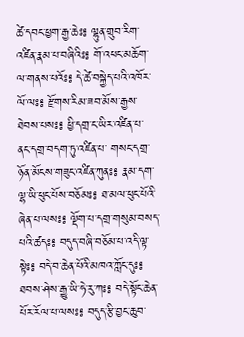ཚེ་དབང་ཕྱག་རྒྱ་ཆེཿ༔ ལྷུན་གྲུབ་རིག་འཛིན་རྣམ་པ་བཞིའིཿ༔ གོ་འཕང་མཆོག་ལ་གནས་པའོཿ༔ དེ་ཚེ་བསྐྱེད་པའི་འཁོར་ལོ་ལཿ༔ རྫོགས་རིམ་ཟབ་མོས་རྒྱས་ཐེབས་པསཿ༔ ཕྱི་དགྲ་ང་ཡིར་འཛིན་པ་ ནང་དགྲ་བདག་ཏུ་འཛིན་པ་ གསང་དགྲ་ཉོན་མོངས་གཟུང་འཛིན་ཀུནཿ༔ རྣམ་དག་ལྷ་ཡི་ཕུང་པོས་བཅོམཿ༔ ཐ་མལ་ཕུང་པོའི་ཞེན་པ་ལསཿ༔ ལྡོག་པ་དགྲ་གསུམ་བསད་པའི་ཚདཿ༔ བདུད་བཞི་བཅོམ་པ་འདི་ལྟ་སྟེཿ༔ བདེ་བ་ཆེན་པོའི་མཁའ་ཀློང་དུཿ༔ ཐབས་ཤེས་རྒྱུ་ཡི་ཧེ་རུ་ཀཿ༔ བདེ་སྟོང་ཆེན་པོར་རོལ་པ་ལསཿ༔ བདུད་རྩི་བྱང་ཆུབ་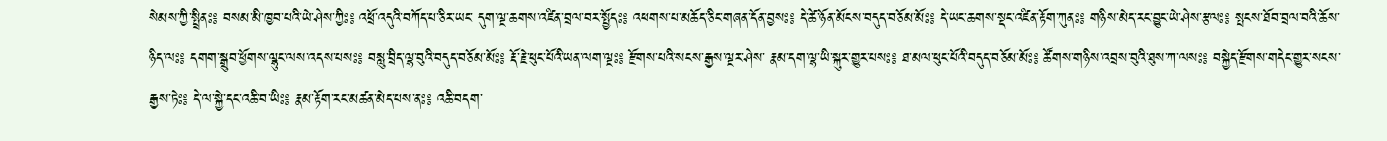སེམས་ཀྱི་སྤྲིནཿ༔ བསམ་མི་ཁྱབ་པའི་ཡེ་ཤེས་ཀྱིཿ༔ འཕྲོ་འདུའི་བཀོད་པ་ཅིར་ཡང་ དུག་ལྔ་ཆགས་འཛིན་བྲལ་བར་སྤྱོདཿ༔ འཕགས་པ་མཆོད་ཅིང་གཞན་དོན་བྱསཿ༔ དེ་ཚེ་ཉོན་མོངས་བདུད་བཅོམ་མོཿ༔ དེ་ཡང་ཆགས་སྡང་འཛིན་རྟོག་ཀུནཿ༔ གཉིས་མེད་རང་བྱུང་ཡེ་ཤེས་རྩལཿ༔ སྤངས་ཐོབ་བྲལ་བའི་ཆོས་ཉིད་ལཿ༔ དགག་སྒྲུབ་ཕྱོགས་ལྷུང་ལས་འདས་པསཿ༔ བསླུ་བྲིད་ལྷ་བུའི་བདུད་བཅོམ་མོཿ༔ རྡོ་རྗེ་ཕུང་པོའི་ཡན་ལག་ལྔཿ༔ རྫོགས་པའི་སངས་རྒྱས་ལྔར་ཤེས་ རྣམ་དག་ལྷ་ཡི་སྐུར་གྱུར་པསཿ༔ ཐ་མལ་ཕུང་པོའི་བདུད་བཅོམ་མོཿ༔ ཚོགས་གཉིས་འབྲས་བུའི་ཐུས་ཀ་ལསཿ༔ བསྐྱེད་རྫོགས་གདེང་གྱུར་སངས་རྒྱས་ཏེཿ༔ དེ་ལ་སྐྱེ་དང་འཆི་བ་ཡིཿ༔ རྣམ་རྟོག་རང་མཚན་མེད་པས་ནཿ༔ འཆི་བདག་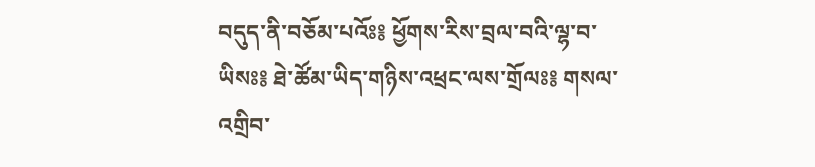བདུད་ནི་བཅོམ་པའོཿ༔ ཕྱོགས་རིས་བྲལ་བའི་ལྷ་བ་ཡིསཿ༔ ཐེ་ཚོམ་ཡིད་གཉིས་འཕྲང་ལས་གྲོལཿ༔ གསལ་འགྲིབ་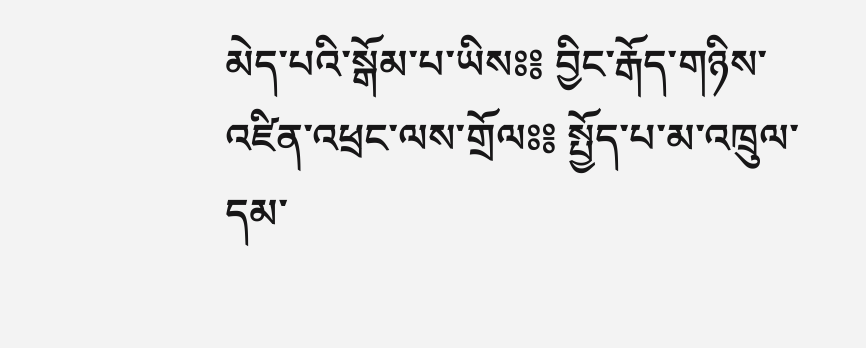མེད་པའི་སྒོམ་པ་ཡིསཿ༔ བྱིང་རྒོད་གཉིས་འཛིན་འཕྲང་ལས་གྲོལཿ༔ སྤྱོད་པ་མ་འཁྲུལ་དམ་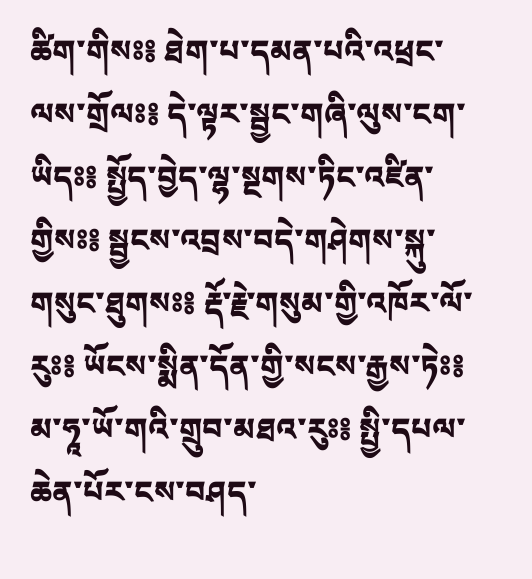ཚིག་གིསཿ༔ ཐེག་པ་དམན་པའི་འཕྲང་ལས་གྲོལཿ༔ དེ་ལྟར་སྦྱང་གཞི་ལུས་ངག་ཡིདཿ༔ སྤྱོད་བྱེད་ལྷ་སྔགས་ཏིང་འཛིན་གྱིསཿ༔ སྦྱངས་འབྲས་བདེ་གཤེགས་སྐུ་གསུང་ཐུགསཿ༔ རྡོ་རྗེ་གསུམ་གྱི་འཁོར་ལོ་རུཿ༔ ཡོངས་སྨིན་དོན་གྱི་སངས་རྒྱས་ཏེཿ༔ མ་ཧཱ་ཡོ་གའི་གྲུབ་མཐའ་རུཿ༔ སྤྱི་དཔལ་ཆེན་པོར་ངས་བཤད་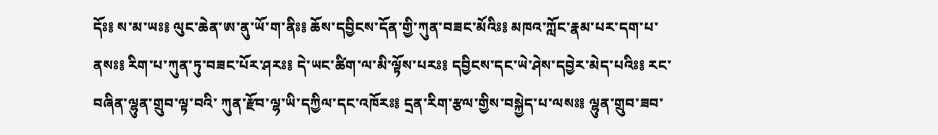དོཿ༔ ས་མ་ཡཿ༔ ལུང་ཆེན་ཨ་ནུ་ཡོ་ག་ནིཿ༔ ཆོས་དབྱིངས་དོན་གྱི་ཀུན་བཟང་མོའིཿ༔ མཁའ་ཀློང་རྣམ་པར་དག་པ་ནསཿ༔ རིག་པ་ཀུན་ཏུ་བཟང་པོར་ཤརཿ༔ དེ་ཡང་ཚིག་ལ་མི་ལྟོས་པརཿ༔ དབྱིངས་དང་ཡེ་ཤེས་དབྱེར་མེད་པའིཿ༔ རང་བཞིན་ལྷུན་གྲུབ་ལྟ་བའི་ ཀུན་རྫོབ་ལྷ་ཡི་དཀྱིལ་དང་འཁོརཿ༔ དྲན་རིག་རྩལ་གྱིས་བསྐྱེད་པ་ལསཿ༔ ལྷུན་གྲུབ་ཟབ་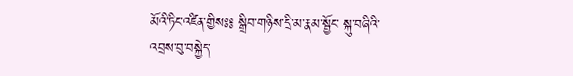མོའི་ཏིང་འཛིན་གྱིསཿ༔ སྒྲིབ་གཉིས་དྲི་མ་རྣམ་སྦྱོང་ སྐུ་བཞིའི་འབྲས་བུ་བསྐྱེད་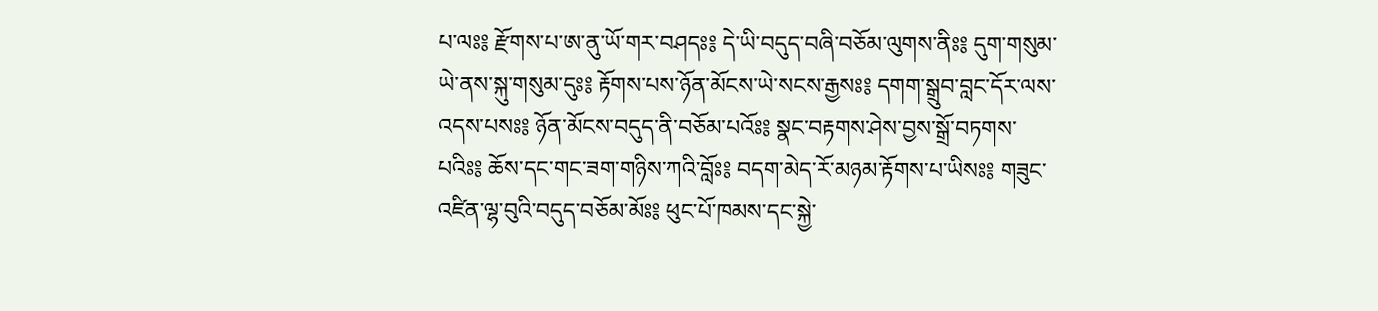པ་ལཿ༔ རྫོགས་པ་ཨ་ནུ་ཡོ་གར་བཤདཿ༔ དེ་ཡི་བདུད་བཞི་བཅོམ་ལུགས་ནིཿ༔ དུག་གསུམ་ཡེ་ནས་སྐུ་གསུམ་དུཿ༔ རྟོགས་པས་ཉོན་མོངས་ཡེ་སངས་རྒྱསཿ༔ དགག་སྒྲུབ་བླང་དོར་ལས་འདས་པསཿ༔ ཉོན་མོངས་བདུད་ནི་བཅོམ་པའོཿ༔ སྣང་བརྟགས་ཤེས་བྱས་སྒྲོ་བཏགས་པའིཿ༔ ཆོས་དང་གང་ཟག་གཉིས་ཀའི་བློཿ༔ བདག་མེད་རོ་མཉམ་རྟོགས་པ་ཡིསཿ༔ གཟུང་འཛིན་ལྷ་བུའི་བདུད་བཅོམ་མོཿ༔ ཕུང་པོ་ཁམས་དང་སྐྱེ་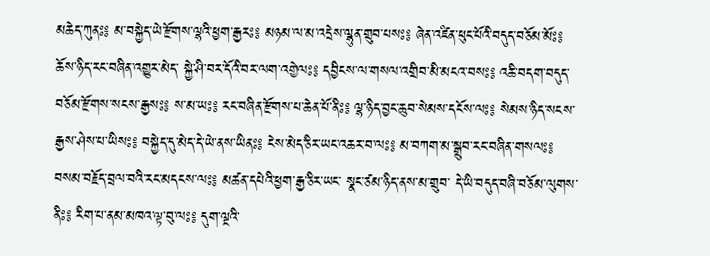མཆེད་ཀུནཿ༔ མ་བསྐྱེད་ཡེ་རྫོགས་ལྷའི་ཕྱག་རྒྱརཿ༔ མཉམ་ལ་མ་འདྲེས་ལྷུན་གྲུབ་པསཿ༔ ཞེན་འཛིན་ཕུང་པོའི་བདུད་བཅོམ་མོཿ༔ ཆོས་ཉིད་རང་བཞིན་འགྱུར་མེད་ སྐྱེ་ཤི་བར་དོའི་བར་ལག་འགྱེལཿ༔ དབྱིངས་ལ་གསལ་འགྲིབ་མི་མངའ་བསཿ༔ འཆི་བདག་བདུད་བཅོམ་རྫོགས་སངས་རྒྱསཿ༔ ས་མ་ཡཿ༔ རང་བཞིན་རྫོགས་པ་ཆེན་པོ་ནིཿ༔ ལྷ་ཉིད་བྱང་ཆུབ་སེམས་དངོས་ལཿ༔ སེམས་ཉིད་སངས་རྒྱས་ཤེས་པ་ཡིསཿ༔ བསྐྱེད་དུ་མེད་དེ་ཡེ་ནས་ཡིནཿ༔ ངེས་མེད་ཅིར་ཡང་འཆར་བ་ལཿ༔ མ་བཀག་མ་སྒྲུབ་རང་བཞིན་གསལཿ༔ བསམ་བརྗོད་བྲལ་བའི་རང་མདངས་ལཿ༔ མཚན་དཔེའི་ཕྱག་རྒྱ་ཅིར་ཡང་ སྣང་ཙམ་ཉིད་ནས་མ་གྲུབ་ དེ་ཡི་བདུད་བཞི་བཅོམ་ལུགས་ནིཿ༔ རིག་པ་ནམ་མཁའ་ལྟ་བུ་ལཿ༔ དུག་ལྔའི་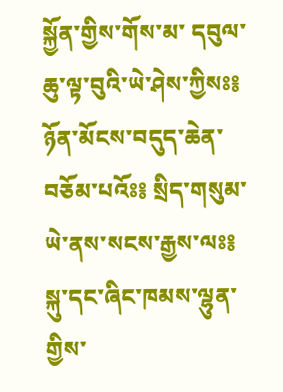སྐྱོན་གྱིས་གོས་མ་ དབུལ་ཆུ་ལྟ་བུའི་ཡེ་ཤེས་ཀྱིསཿ༔ ཉོན་མོངས་བདུད་ཆེན་བཅོམ་པའོཿ༔ སྲིད་གསུམ་ཡེ་ནས་སངས་རྒྱས་ལཿ༔ སྐུ་དང་ཞིང་ཁམས་ལྷུན་གྱིས་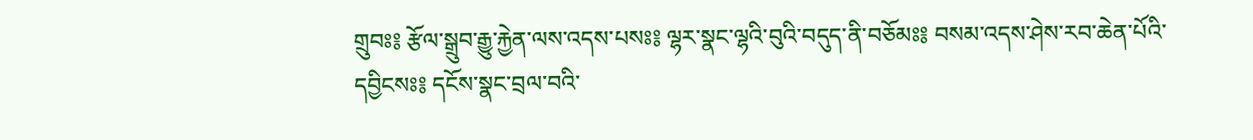གྲུབཿ༔ རྩོལ་སྒྲུབ་རྒྱུ་རྐྱེན་ལས་འདས་པསཿ༔ ལྷར་སྣང་ལྷའི་བུའི་བདུད་ནི་བཅོམཿ༔ བསམ་འདས་ཤེས་རབ་ཆེན་པོའི་དབྱིངསཿ༔ དངོས་སྣང་བྲལ་བའི་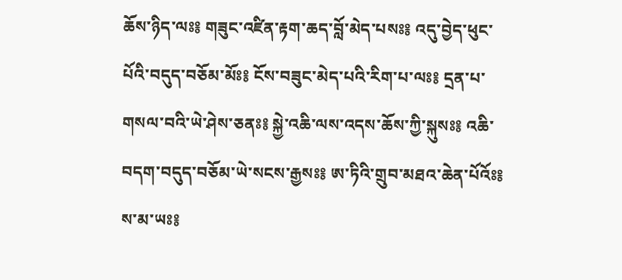ཆོས་ཉིད་ལཿ༔ གཟུང་འཛིན་རྟག་ཆད་བློ་མེད་པསཿ༔ འདུ་བྱེད་ཕུང་པོའི་བདུད་བཅོམ་མོཿ༔ ངོས་བཟུང་མེད་པའི་རིག་པ་ལཿ༔ དྲན་པ་གསལ་བའི་ཡེ་ཤེས་ཅནཿ༔ སྐྱེ་འཆི་ལས་འདས་ཆོས་ཀྱི་སྐུསཿ༔ འཆི་བདག་བདུད་བཅོམ་ཡེ་སངས་རྒྱསཿ༔ ཨ་ཏིའི་གྲུབ་མཐའ་ཆེན་པོའོཿ༔ ས་མ་ཡཿ༔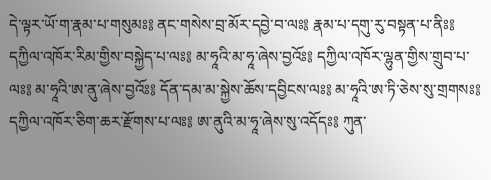དེ་ལྟར་ཡོ་ག་རྣམ་པ་གསུམཿ༔ ནང་གསེས་བྲ་མོར་དབྱེ་བ་ལཿ༔ རྣམ་པ་དགུ་རུ་བསྟན་པ་ནིཿ༔ དཀྱིལ་འཁོར་རིམ་གྱིས་བསྐྱེད་པ་ལཿ༔ མ་ཧཱའི་མ་ཧཱ་ཞེས་བྱའོཿ༔ དཀྱིལ་འཁོར་ལྷུན་གྱིས་གྲུབ་པ་ལཿ༔ མ་ཧཱའི་ཨ་ནུ་ཞེས་བྱའོཿ༔ དོན་དམ་མ་སྐྱེས་ཆོས་དབྱིངས་ལཿ༔ མ་ཧཱའི་ཨ་ཏི་ཅེས་སུ་གྲགསཿ༔ དཀྱིལ་འཁོར་ཅིག་ཆར་རྫོགས་པ་ལཿ༔ ཨ་ནུའི་མ་ཧཱ་ཞེས་སུ་འདོདཿ༔ ཀུན་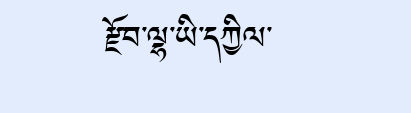རྫོབ་ལྷ་ཡི་དཀྱིལ་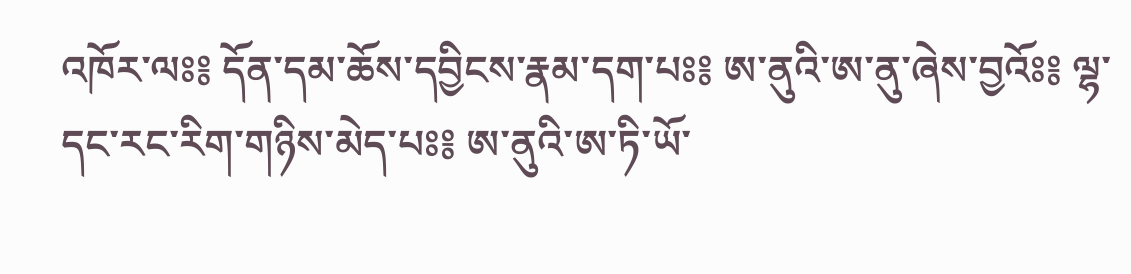འཁོར་ལཿ༔ དོན་དམ་ཆོས་དབྱིངས་རྣམ་དག་པཿ༔ ཨ་ནུའི་ཨ་ནུ་ཞེས་བྱའོཿ༔ ལྷ་དང་རང་རིག་གཉིས་མེད་པཿ༔ ཨ་ནུའི་ཨ་ཏི་ཡོ་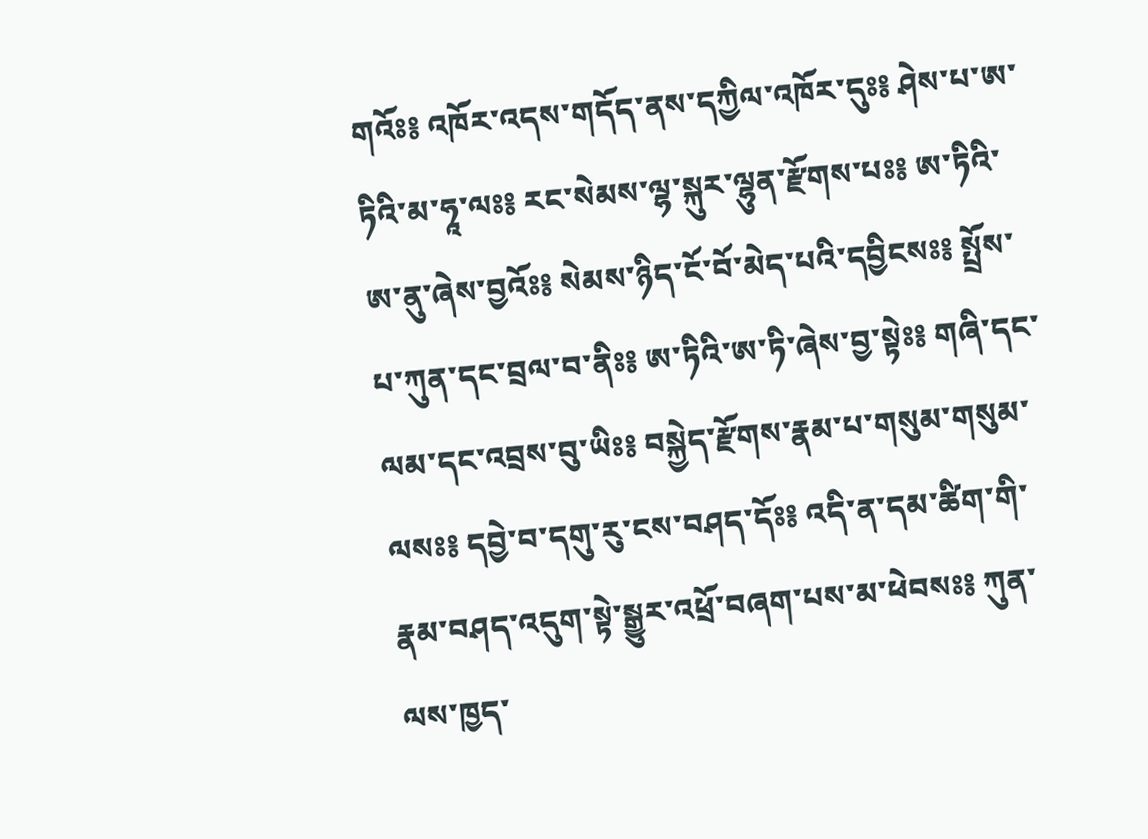གའོཿ༔ འཁོར་འདས་གདོད་ནས་དཀྱིལ་འཁོར་དུཿ༔ ཤེས་པ་ཨ་ཏིའི་མ་ཧཱ་ལཿ༔ རང་སེམས་ལྷ་སྐུར་ལྷུན་རྫོགས་པཿ༔ ཨ་ཏིའི་ཨ་ནུ་ཞེས་བྱའོཿ༔ སེམས་ཉིད་ངོ་བོ་མེད་པའི་དབྱིངསཿ༔ སྤྲོས་པ་ཀུན་དང་བྲལ་བ་ནིཿ༔ ཨ་ཏིའི་ཨ་ཏི་ཞེས་བྱ་སྟེཿ༔ གཞི་དང་ལམ་དང་འབྲས་བུ་ཡིཿ༔ བསྐྱེད་རྫོགས་རྣམ་པ་གསུམ་གསུམ་ལསཿ༔ དབྱེ་བ་དགུ་རུ་ངས་བཤད་དོཿ༔ འདི་ན་དམ་ཚིག་གི་རྣམ་བཤད་འདུག་སྟེ་སྒྱུར་འཕྲོ་བཞག་པས་མ་ཕེབསཿ༔ ཀུན་ལས་ཁྱད་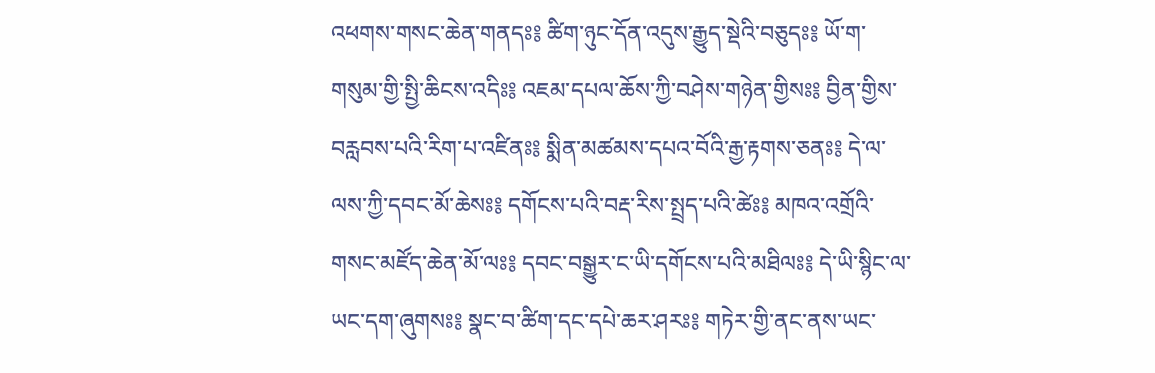འཕགས་གསང་ཆེན་གནདཿ༔ ཚིག་ཉུང་དོན་འདུས་རྒྱུད་སྡེའི་བཅུདཿ༔ ཡོ་ག་གསུམ་གྱི་སྤྱི་ཆིངས་འདིཿ༔ འཇམ་དཔལ་ཆོས་ཀྱི་བཤེས་གཉེན་གྱིསཿ༔ བྱིན་གྱིས་བརླབས་པའི་རིག་པ་འཛིནཿ༔ སྨིན་མཚམས་དཔའ་བོའི་རྒྱ་རྟགས་ཅནཿ༔ དེ་ལ་ལས་ཀྱི་དབང་མོ་ཆེསཿ༔ དགོངས་པའི་བརྡ་རིས་སྤྲད་པའི་ཚེཿ༔ མཁའ་འགྲོའི་གསང་མཛོད་ཆེན་མོ་ལཿ༔ དབང་བསྒྱུར་ང་ཡི་དགོངས་པའི་མཐིལཿ༔ དེ་ཡི་སྙིང་ལ་ཡང་དག་ཞུགསཿ༔ སྣང་བ་ཚིག་དང་དཔེ་ཆར་ཤརཿ༔ གཏེར་གྱི་ནང་ནས་ཡང་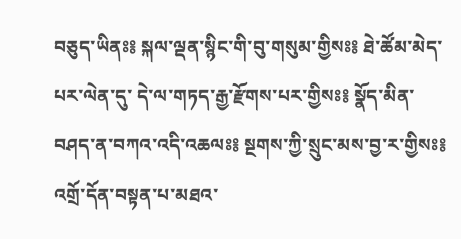བཅུད་ཡིནཿ༔ སྐལ་ལྡན་སྙིང་གི་བུ་གསུམ་གྱིསཿ༔ ཐེ་ཚོམ་མེད་པར་ལེན་དུ་ དེ་ལ་གཏད་རྒྱ་རྫོགས་པར་གྱིསཿ༔ སྣོད་མིན་བཤད་ན་བཀའ་འདི་འཆལཿ༔ སྔགས་ཀྱི་སྲུང་མས་བྱ་ར་གྱིསཿ༔ འགྲོ་དོན་བསྟན་པ་མཐའ་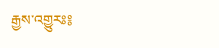རྒྱས་འགྱུརཿ༔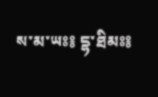ས་མ་ཡཿ༔ དྷ་ཐིམཿ༔